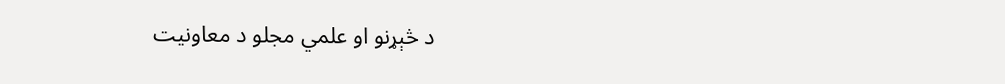د څېړنو او علمي مجلو د معاونیت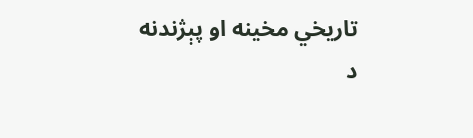تاریخي مخینه او پېژندنه
د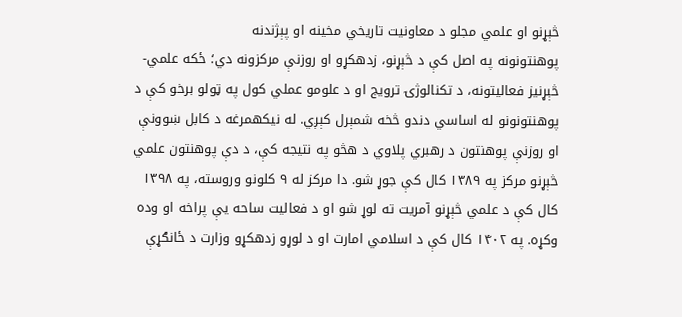څېړنو او علمي مجلو د معاونیت تاریخي مخینه او پېژندنه
پوهنتونونه په اصل کې د څېړنو، زدهکړو او روزنې مرکزونه دي؛ ځکه علمي-څېړنیز فعالیتونه، د تکنالوژۍ ترویج او د علومو عملي کول په ټولو برخو کې د پوهنتونونو له اساسي دندو څخه شمېرل کېږي. له نیکهمرغه د کابل ښوونې او روزنې پوهنتون د رهبري پلاوي د هڅو په نتیجه کې، د دې پوهنتون علمي څېړنو مرکز په ۱۳۸۹ کال کې جوړ شو. دا مرکز له ۹ کلونو وروسته، په ۱۳۹۸ کال کې د علمي څېړنو آمریت ته لوړ شو او د فعالیت ساحه یې پراخه او وده وکړه. په ۱۴۰۲ کال کې د اسلامي امارت او د لوړو زدهکړو وزارت د ځانګړې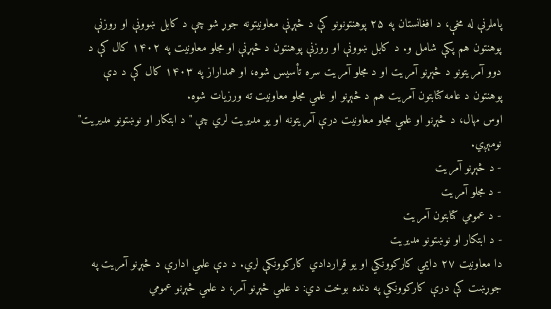پاملرنې له مخې، د افغانستان په ۲۵ پوهنتونونو کې د څېړنې معاونیتونه جوړ شو چې د کابل ښوونې او روزنې پوهنتون هم پکې شامل و. د کابل ښوونې او روزنې پوهنتون د څېړنې او مجلو معاونیت په ۱۴۰۲ کال کې د دوو آمریتونو د څېړنو آمریت او د مجلو آمریت سره تأسیس شوه، او همداراز په ۱۴۰۳ کال کې د دې پوهنتون د عامه کتابتون آمریت هم د څېړنو او علمي مجلو معاونیت ته ورزیات شوه.
اوس مهال، د څېړنو او علمي مجلو معاونیت درې آمریتونه او یو مدیریت لري چې "د ابتکار او نوښتونو مدیریت" نومېږي.
- د څېړنو آمریت
- د مجلو آمریت
- د عمومي کتابتون آمریت
- د ابتکار او نوښتونو مدیریت
دا معاونیت ۲۷ دایمي کارکوونکي او یو قراردادي کارکوونکې لري. د دې علمي ادارې د څېړنو آمریت په جوړښت کې درې کارکوونکي په دنده بوخت دي: د علمي څېړنو آمر، د علمي څېړنو عمومي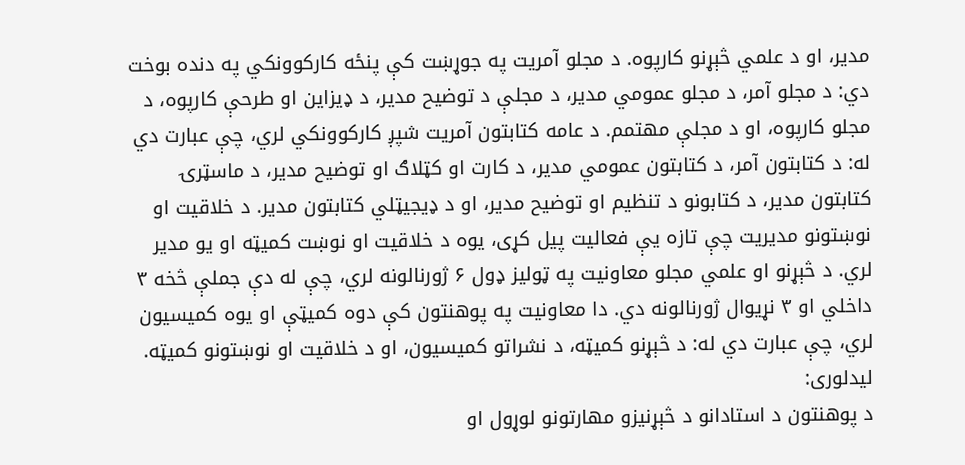مدیر، او د علمي څېړنو کارپوه. د مجلو آمریت په جوړښت کې پنځه کارکوونکي په دنده بوخت دي: د مجلو آمر، د مجلو عمومي مدیر، د مجلې د توضیح مدیر، د ډیزاین او طرحې کارپوه، د مجلو کارپوه، او د مجلې مهتمم. د عامه کتابتون آمریت شپږ کارکوونکي لري، چې عبارت دي له: د کتابتون آمر، د کتابتون عمومي مدیر، د کارت او کټلاګ او توضیح مدیر، د ماسټرۍ کتابتون مدیر، د کتابونو د تنظیم او توضیح مدیر، او د ډیجیټلي کتابتون مدیر. د خلاقیت او نوښتونو مدیریت چې تازه یې فعالیت پیل کړی، یوه د خلاقیت او نوښت کمیټه او یو مدیر لري. د څېړنو او علمي مجلو معاونیت په ټولیز ډول ۶ ژورنالونه لري، چې له دې جملې څخه ۳ داخلي او ۳ نړیوال ژورنالونه دي. دا معاونیت په پوهنتون کې دوه کمیټې او یوه کمیسیون لري، چې عبارت دي له: د څېړنو کمیټه، د نشراتو کمیسیون، او د خلاقیت او نوښتونو کمیټه.
لیدلوری:
د پوهنتون د استادانو د څېړنیزو مهارتونو لوړول او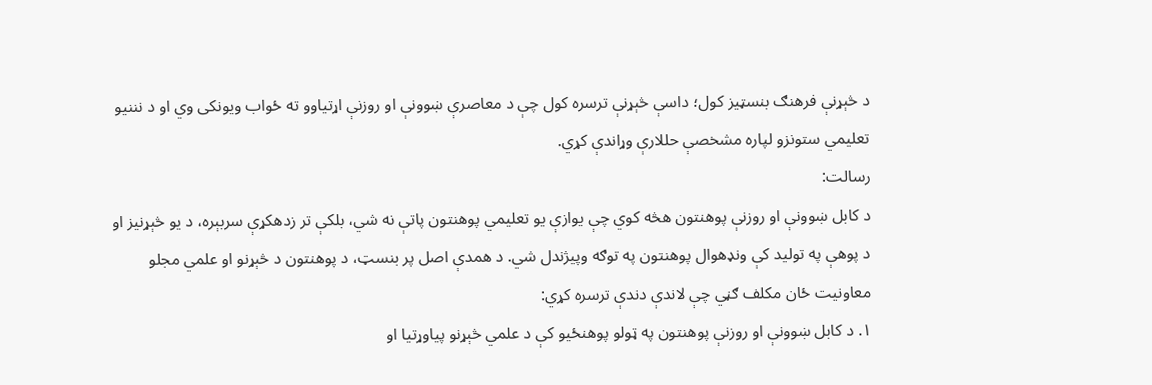د څېړنې فرهنګ بنسټیز کول؛ داسې څېړنې ترسره کول چې د معاصرې ښوونې او روزنې اړتیاوو ته ځواب ویونکی وي او د نننیو تعلیمي ستونزو لپاره مشخصې حللارې وړاندې کړي.
رسالت:
د کابل ښوونې او روزنې پوهنتون هڅه کوي چې یوازې یو تعلیمي پوهنتون پاتې نه شي، بلکې تر زدهکړې سربېره، د یو څېړنیز او د پوهې په تولید کې ونډهوال پوهنتون په توګه وپیژندل شي. د همدې اصل پر بنسټ، د پوهنتون د څېړنو او علمي مجلو معاونیت ځان مکلف ګڼي چې لاندې دندې ترسره کړي:
۱. د کابل ښوونې او روزنې پوهنتون په ټولو پوهنځیو کې د علمي څېړنو پیاوړتیا او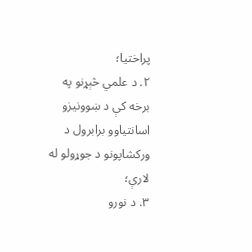پراختیا؛
۲. د علمي څېړنو په برخه کې د ښوونیزو اسانتیاوو برابرول د ورکشاپونو د جوړولو له لارې؛
۳. د نورو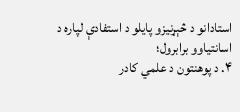استادانو د څېړنیزو پایلو د استفادې لپاره د اسانتیاوو برابرول؛
۴. د پوهنتون د علمي کادر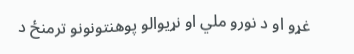غړو او د نورو ملي او نړیوالو پوهنتونونو ترمنځ د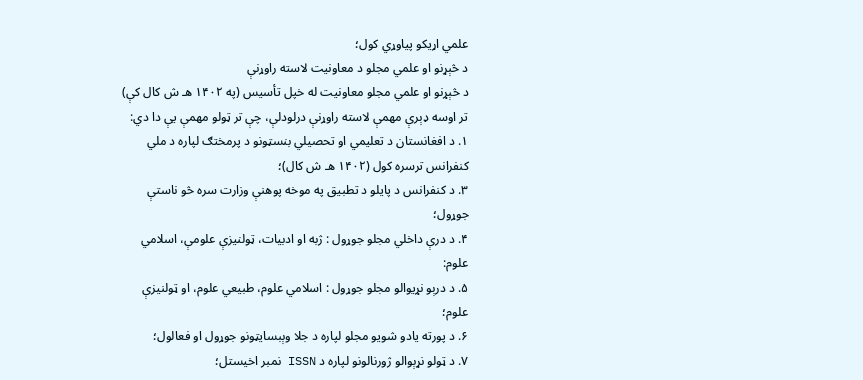علمي اړیکو پیاوړي کول؛
د څېړنو او علمي مجلو د معاونیت لاسته راوړنې
د څېړنو او علمي مجلو معاونیت له خپل تأسیس (په ۱۴۰۲ هـ ش کال کې) تر اوسه ډېرې مهمې لاسته راوړنې درلودلې، چې تر ټولو مهمې یې دا دي:
۱. د افغانستان د تعلیمي او تحصیلي بنسټونو د پرمختګ لپاره د ملي کنفرانس ترسره کول (۱۴۰۲ هـ ش کال)؛
۳. د کنفرانس د پایلو د تطبیق په موخه پوهنې وزارت سره څو ناستې جوړول؛
۴. د درې داخلي مجلو جوړول : ژبه او ادبیات، ټولنیزې علومې، اسلامي علوم:
۵. د درېو نړیوالو مجلو جوړول : اسلامي علوم، طبیعي علوم، او ټولنیزې علوم؛
۶. د پورته یادو شویو مجلو لپاره د جلا وېبسایټونو جوړول او فعالول؛
۷. د ټولو نړېوالو ژورنالونو لپاره د ISSN نمبر اخیستل؛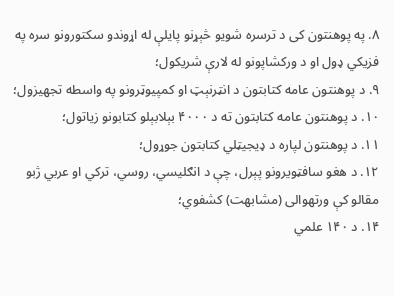۸. په پوهنتون کی د ترسره شویو څېړنو پایلې له اړوندو سکتورونو سره په فزیکي ډول او د ورکشاپونو له لارې شریکول؛
۹. د پوهنتون عامه کتابتون د انټرنېټ او کمپیوټرونو په واسطه تجهیزول؛
۱۰. د پوهنتون عامه کتابتون ته د ۴۰۰۰ بېلابېلو کتابونو زیاتول؛
۱۱. د پوهنتون لپاره د ډیجیټلي کتابتون جوړول؛
۱۲. د هغو سافټویرونو پېرل، چې د انګلیسي، روسي، ترکي او عربي ژبو مقالو کې ورتهوالی (مشابهت) کشفوي؛
۱۴. د ۱۴۰ علمي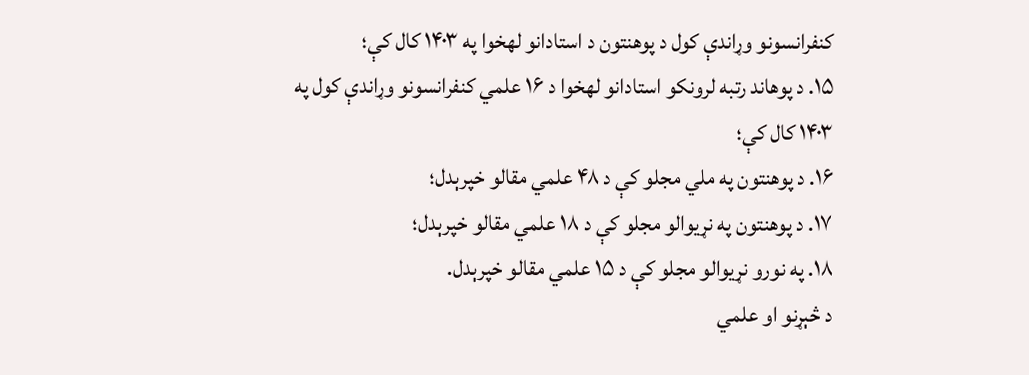کنفرانسونو وړاندې کول د پوهنتون د استادانو لهخوا په ۱۴۰۳ کال کې؛
۱۵. د پوهاند رتبه لرونکو استادانو لهخوا د ۱۶ علمي کنفرانسونو وړاندې کول په ۱۴۰۳ کال کې؛
۱۶. د پوهنتون په ملي مجلو کې د ۴۸ علمي مقالو خپرېدل؛
۱۷. د پوهنتون په نړیوالو مجلو کې د ۱۸ علمي مقالو خپرېدل؛
۱۸. په نورو نړیوالو مجلو کې د ۱۵ علمي مقالو خپرېدل.
د څېړنو او علمي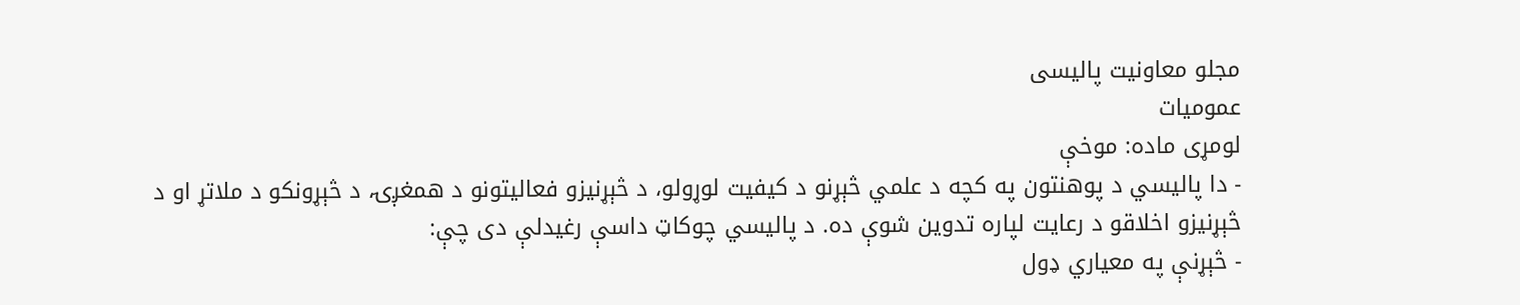مجلو معاونیت پالیسی
عمومیات
لومړی ماده: موخې
- دا پالیسي د پوهنتون په کچه د علمي څېړنو د کیفیت لوړولو، د څېړنیزو فعالیتونو د همغږۍ، د څېړونکو د ملاتړ او د څېړنیزو اخلاقو د رعایت لپاره تدوین شوې ده. د پالیسي چوکاټ داسې رغیدلې دی چې:
- څېړنې په معیاري ډول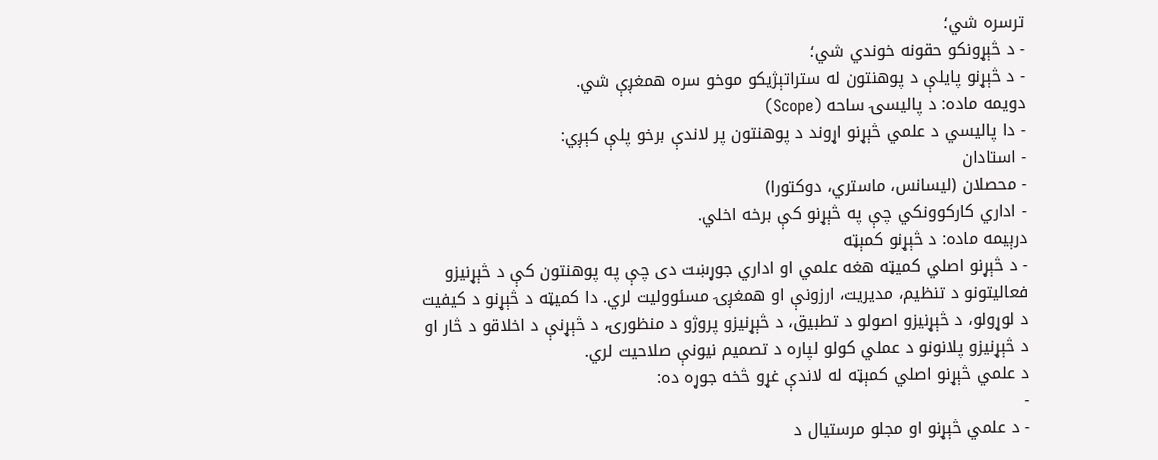ترسره شي؛
- د څېړونکو حقونه خوندي شي؛
- د څېړنو پایلې د پوهنتون له ستراتېژیکو موخو سره همغږې شي.
دویمه ماده: د پالیسۍ ساحه (Scope)
- دا پالیسي د علمي څېړنو اړوند د پوهنتون پر لاندې برخو پلې کېږي:
- استادان
- محصلان (لیسانس، ماستري، دوکتورا)
- اداري کارکوونکي چې په څېړنو کې برخه اخلي.
درېیمه ماده: د څېړنو کمېټه
- د څېړنو اصلي کمیټه هغه علمي او اداري جوړښت دی چې په پوهنتون کې د څېړنیزو فعالیتونو د تنظیم، مدیریت، ارزونې او همغږۍ مسئوولیت لري. دا کمیټه د څېړنو د کیفیت د لوړولو، د څېړنیزو اصولو د تطبیق، د څېړنیزو پروژو د منظورۍ، د څېړنې د اخلاقو د څار او د څېړنیزو پلانونو د عملي کولو لپاره د تصمیم نیونې صلاحیت لري.
د علمي څېړنو اصلي کمېټه له لاندې غړو څخه جوړه ده:
-
- د علمي څېړنو او مجلو مرستیال د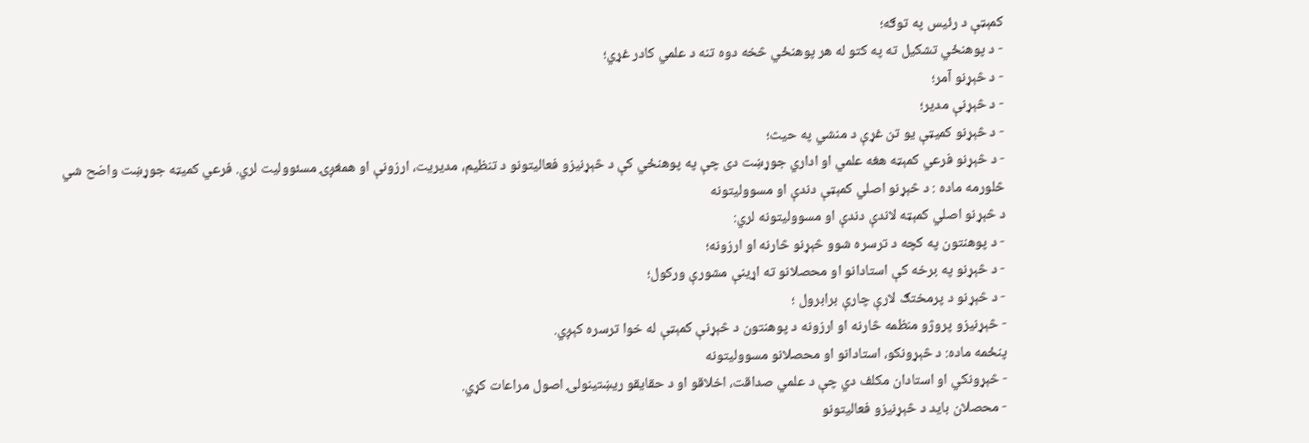کمېټې د رئیس په توګه؛
- د پوهنځي تشکیل ته په کتو له هر پوهنځي څخه دوه تنه د علمي کادر غړي؛
- د څېړنو آمر؛
- د څېړنې مدیر؛
- د څېړنو کمیټې یو تن غړې د منشي په حیث؛
- د څېړنو فرعي کمېټه هغه علمي او اداري جوړښت دی چې په پوهنځي کې د څېړنیزو فعالیتونو د تنظیم، مدیریت، ارزونې او همغږۍ مسئوولیت لري. فرعي کمیټه جوړښت واضح شي
څلورمه ماده : د څېړنو اصلي کمېټې دندې او مسوولیتونه
د څېړنو اصلي کمېټه لاندې دندې او مسوولیتونه لري:
- د پوهنتون په کچه د ترسره شوو څېړنو څارنه او ارزونه؛
- د څېړنو په برخه کې استادانو او محصلانو ته اړینې مشورې ورکول؛
- د څېړنو د پرمختګ لارې چارې برابرول ؛
- څېړنیزو پروژو منظمه څارنه او ارزونه د پوهنتون د څېړنې کمېټې له خوا ترسره کېږي.
پنځمه ماده: د څېړونکو، استادانو او محصلانو مسوولیتونه
- څېړونکي او استادان مکلف دي چې د علمي صداقت، اخلاقو او د حقایقو ریښتینولۍ اصول مراعات کړي.
- محصلان باید د څېړنیزو فعالیتونو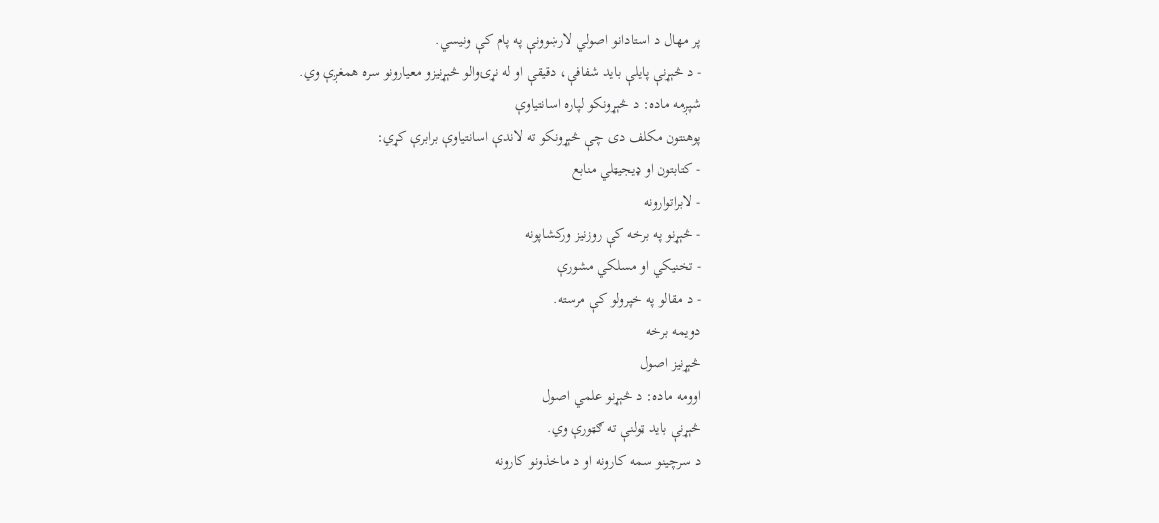پر مهال د استادانو اصولي لارښوونې په پام کې ونیسي.
- د څېړنې پایلې باید شفافې، دقیقې او له نړۍوالو څېړنیزو معیارونو سره همغږې وي.
شپږمه ماده: د څېړونکو لپاره اسانتیاوې
پوهنتون مکلف دی چې څېړونکو ته لاندې اسانتیاوې برابرې کړي:
- کتابتون او ډیجیټلي منابع
- لابراتوارونه
- څېړنو په برخه کې روزنیز ورکشاپونه
- تخنیکي او مسلکي مشورې
- د مقالو په خپرولو کې مرسته.
دویمه برخه
څېړنیز اصول
اوومه ماده: د څېړنو علمي اصول
څېړنې باید ټولنې ته ګټورې وي.
د سرچینو سمه کارونه او د ماخذونو کارونه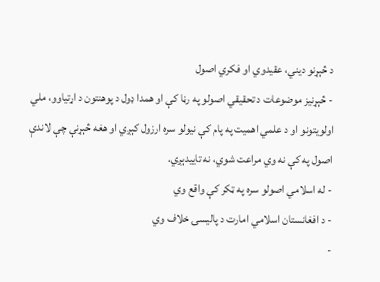د څېړنو دیني، عقیدوي او فکري اصول
- څېړنیز موضوعات د تحقیقي اصولو په رڼا کې او همدا ډول د پوهنتون د اړتیاوو، ملي اولویتونو او د علمي اهمیت په پام کې نیولو سره ارزول کېږي او هغه څېړنې چې لاندې اصول په کې نه وي مراعت شوي، نه تاییدېږي.
- له اسلامي اصولو سره په ټکر کې واقع وي
- د افغانستان اسلامي امارت د پالیسۍ خلاف وي
-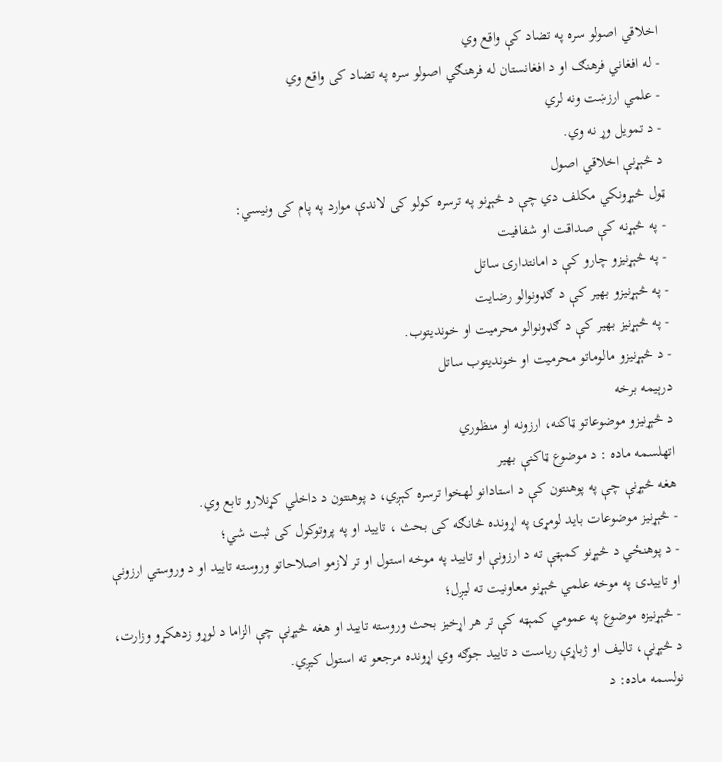اخلاقي اصولو سره په تضاد کې واقع وي
- له افغاني فرهنګ او د افغانستان له فرهنګي اصولو سره په تضاد کی واقع وي
- علمي ارزښت ونه لري
- د تمویل وړ نه وي.
د څېړنې اخلاقي اصول
ټول څېړونکي مکلف دي چې د څېړنو په ترسره کولو کی لاندې موارد په پام کی ونیسي:
- په څېړنه کې صداقت او شفافیت
- په څېړنیزو چارو کې د امانتدارۍ ساتل
- په څېړنیزو بهیر کې د ګډونوالو رضایت
- په څېړنیز بهیر کې د ګډونوالو محرمیت او خوندیتوب.
- د څېړنیزو مالوماتو محرمیت او خوندیتوب ساتل
درېیمه برخه
د څېړنیزو موضوعاتو ټاکنه، ارزونه او منظوري
اتهلسمه ماده : د موضوع ټاکنې بهیر
هغه څېړنې چې په پوهنتون کې د استادانو لهخوا ترسره کېږي، د پوهنتون د داخلي کړنلارو تابع وي.
- څېړنیز موضوعات باید لومړۍ په اړونده څانګه کی بحث ، تایید او په پروتوکول کی ثبت شي؛
- د پوهنځي د څېړنو کمېټې ته د ارزونې او تایید په موخه استول او تر لازمو اصلاحاتو وروسته تایید او د وروستي ارزونې او تاییدۍ په موخه علمي څېړنو معاونیت ته لیږل؛
- څېړنیزه موضوع په عمومي کمېټه کې تر هر اړخیز بحث وروسته تایید او هغه څېړنې چې الزاما د لوړو زدهکړو وزارت، د څېړنې، تالیف او ژباړې ریاست د تایید جوګه وي اړونده مرجعو ته استول کیږي.
نولسمه ماده: د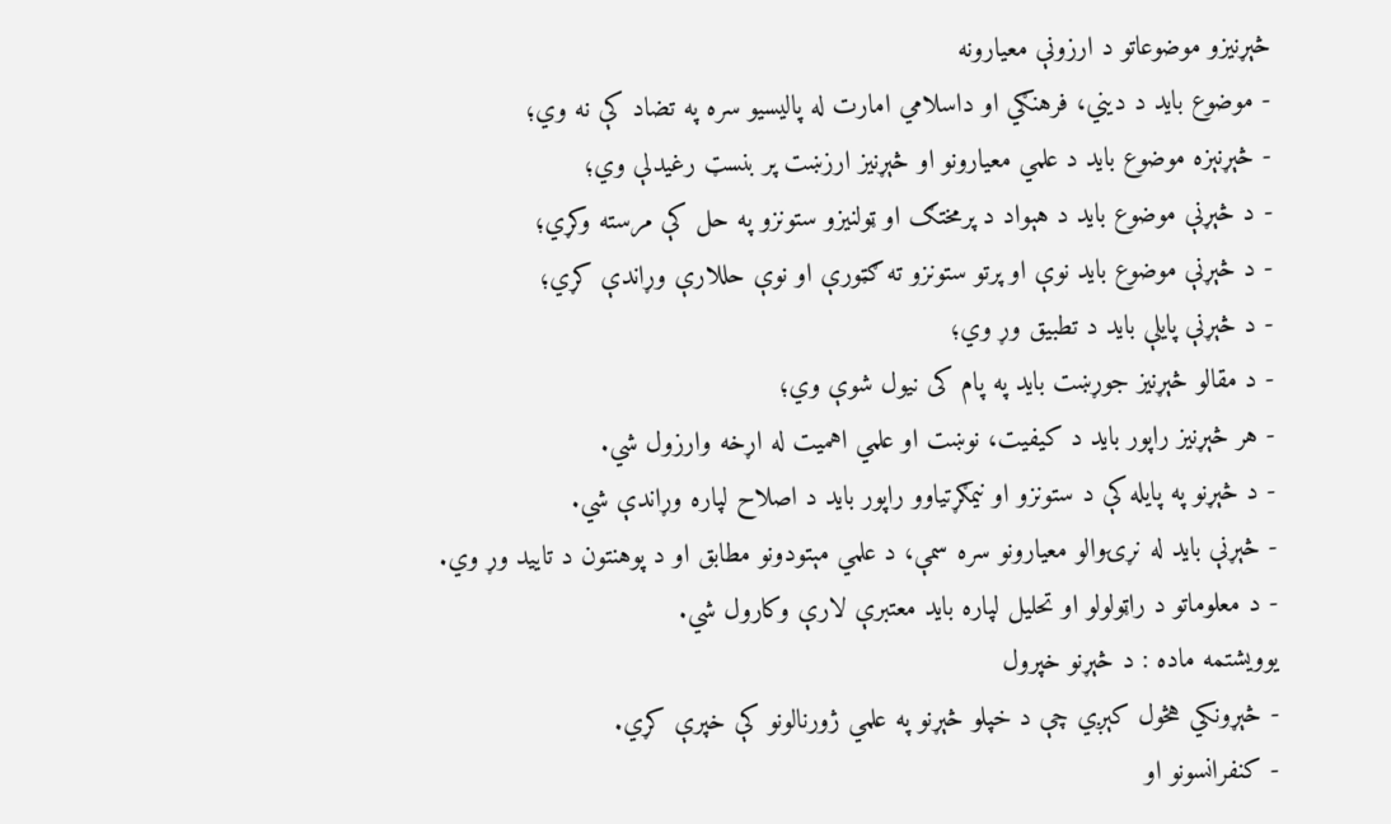څېړنیزو موضوعاتو د ارزونې معیارونه
- موضوع باید د دیني، فرهنګي او داسلامي امارت له پالیسیو سره په تضاد کې نه وي؛
- څېړنېزه موضوع باید د علمي معیارونو او څېړنیز ارزښت پر بنسټ رغیدلې وي؛
- د څېړنې موضوع باید د هېواد د پرمختګ او ټولنیزو ستونزو په حل کې مرسته وکړي؛
- د څېړنې موضوع باید نوې او پرتو ستونزو ته ګټورې او نوې حللارې وړاندې کړي؛
- د څېړنې پایلې باید د تطبیق وړ وي؛
- د مقالو څېړنیز جوړښت باید په پام کی نیول شوې وي؛
- هر څېړنیز راپور باید د کیفیت، نوښت او علمي اهمیت له اړخه وارزول شي.
- د څېړنو په پایله کې د ستونزو او نیمګړتیاوو راپور باید د اصلاح لپاره وړاندې شي.
- څېړنې باید له نړۍوالو معیارونو سره سمې، د علمي مېتودونو مطابق او د پوهنتون د تایید وړ وي.
- د معلوماتو د راټولولو او تحلیل لپاره باید معتبرې لارې وکارول شي.
یوویشتمه ماده : د څېړنو خپرول
- څېړونکي هڅول کېږي چې د خپلو څېړنو په علمي ژورنالونو کې خپرې کړي.
- کنفرانسونو او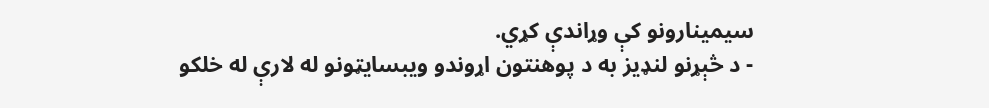سیمینارونو کې وړاندې کړي.
- د څېړنو لنډیز به د پوهنتون اړوندو ویبسایټونو له لارې له خلکو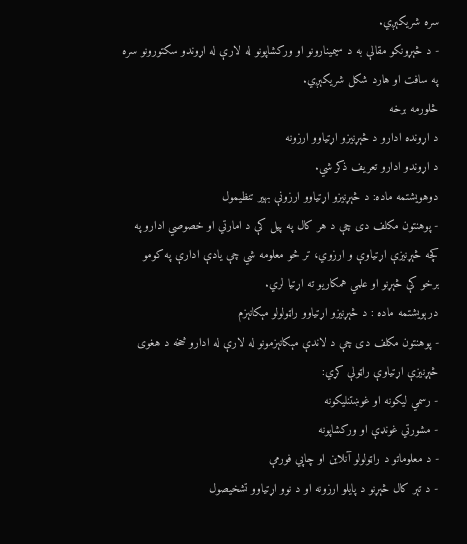سره شریکېږي.
- د څېړونکو مقالې به د سیمینارونو او ورکشاپونو له لارې له اړوندو سکتورونو سره په سافت او هارد شکل شریکېږي.
څلورمه برخه
د اړونده ادارو د څېړنیزو اړتیاوو ارزونه
د اړوندو ادارو تعریف ذکر شي.
دوهویشتمه ماده: د څېړنیزو اړتیاوو ارزونې بهیر تنظیمول
- پوهنتون مکلف دی چې د هر کال په پیل کې د امارتي او خصوصي ادارو په کچه څېړنیزې اړتیاوې و ارزوي، تر څو معلومه شي چې یادې ادارې په کومو برخو کې څېړنو او علمي همکاریو ته اړتیا لري.
درېویشتمه ماده : د څېړنیزو اړتیاوو راټولولو مېکانېزم
- پوهنتون مکلف دی چې د لاندې مېکانېزمونو له لارې له ادارو څخه د هغوی څېړنیزې اړتیاوې راټولې کړي:
- رسمي لیکونه او غوښتنلیکونه
- مشورتي غونډې او ورکشاپونه
- د معلوماتو د راټولولو آنلاین او چاپي فورمې
- د تېر کال څېړنو د پایلو ارزونه او د نوو اړتیاوو تشخیصول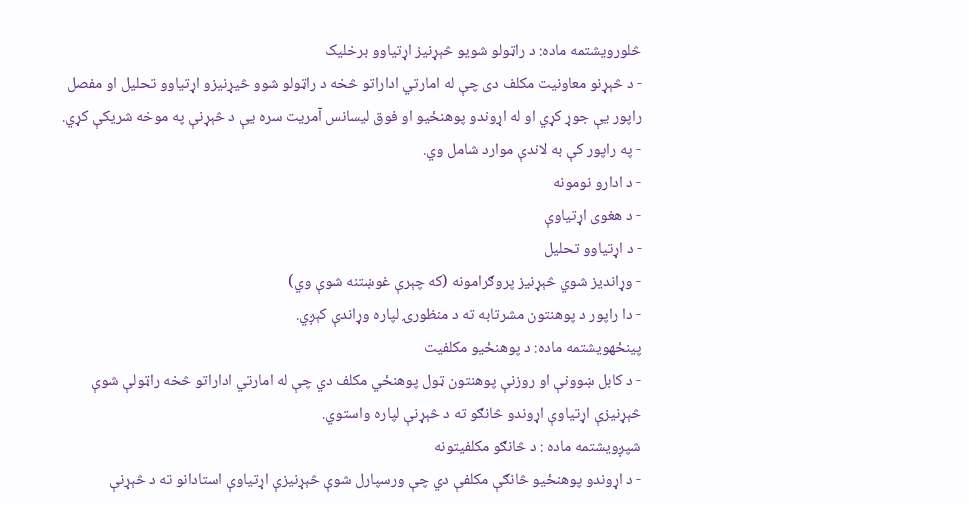څلورویشتمه ماده: د راټولو شویو څېړنیز اړتیاوو برخلیک
- د څېړنو معاونیت مکلف دی چې له امارتي اداراتو څخه د راټولو شوو څیړنیزو اړتیاوو تحلیل او مفصل راپور یې جوړ کړي او له اړوندو پوهنځیو او فوق لیسانس آمریت سره یې د څېړنې په موخه شریکې کړي.
- په راپور کې به لاندې موارد شامل وي.
- د ادارو نومونه
- د هغوی اړتیاوې
- د اړتیاوو تحلیل
- وړاندیز شوي څېړنیز پروګرامونه (که چېرې غوښتنه شوې وي)
- دا راپور د پوهنتون مشرتابه ته د منظورۍ لپاره وړاندې کېږي.
پينځهویشتمه ماده: د پوهنځیو مکلفیت
- د کابل ښوونې او روزنې پوهنتون ټول پوهنځي مکلف دي چې له امارتي اداراتو څخه راټولې شوې څېړنیزې اړتیاوې اړوندو څانګو ته د څېړنې لپاره واستوي.
شپږویشتمه ماده : د څانګو مکلفیتونه
- د اړوندو پوهنځیو څانګې مکلفې دي چې ورسپارل شوې څېړنیزې اړتیاوې استادانو ته د څېړنې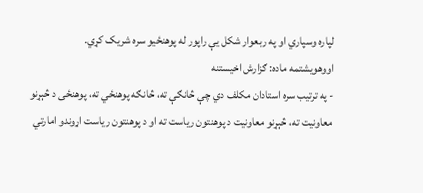لپاره وسپاري او په ربعوار شکل یې راپور له پوهنځیو سره شریک کړي.
اووهویشتمه ماده: ګزارش اخیستنه
- په ترتیب سره استادان مکلف دي چې څانګې ته، څانګه پوهنځي ته، پوهنځی د څېړنو معاونیت ته، څېړنو معاونیت د پوهنتون ریاست ته او د پوهنتون ریاست اړوندو امارتي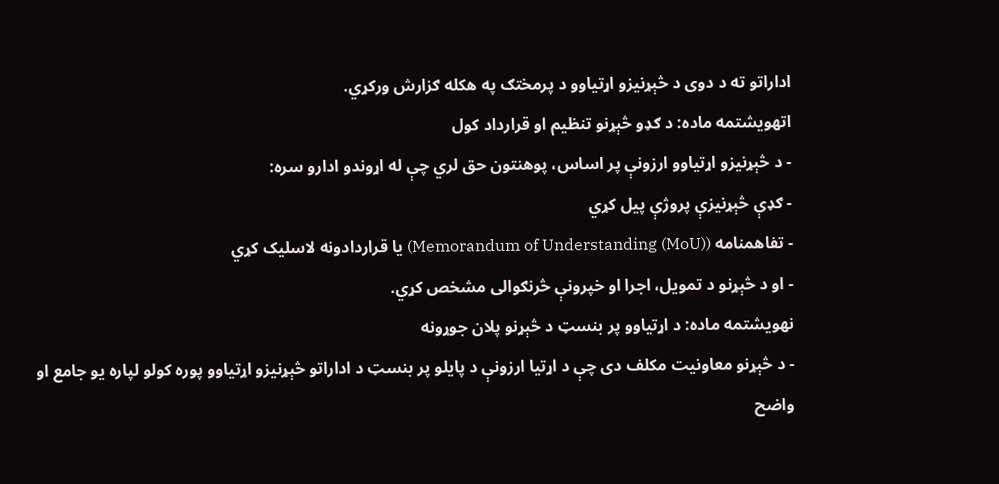اداراتو ته د دوی د څېړنیزو اړتیاوو د پرمختګ په هکله ګزارش ورکړي.
اتهویشتمه ماده: د ګډو څېړنو تنظیم او قرارداد کول
- د څېړنیزو اړتیاوو ارزونې پر اساس، پوهنتون حق لري چې له اړوندو ادارو سره:
- ګډې څېړنیزې پروژې پیل کړي
- تفاهمنامه (Memorandum of Understanding (MoU)) یا قراردادونه لاسلیک کړي
- او د څېړنو د تمویل، اجرا او خپرونې څرنګوالی مشخص کړي.
نهویشتمه ماده: د اړتیاوو پر بنسټ د څېړنو پلان جوړونه
- د څېړنو معاونیت مکلف دی چې د اړتیا ارزونې د پایلو پر بنسټ د اداراتو څېړنیزو اړتیاوو پوره کولو لپاره یو جامع او واضح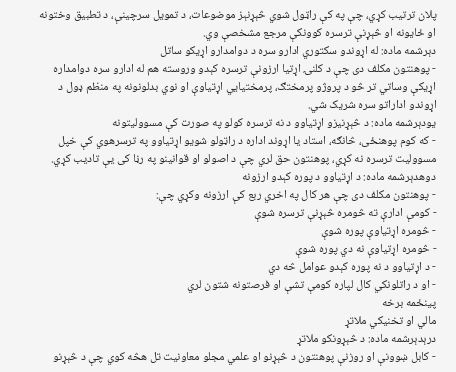پلان ترتیب کړي، چې په کې راټول شوي څېړنېز موضوعات، د تمویل سرچینې، د تطبیق وختونه او ځایونه او څېړنې ترسره کوونکې مرجع مشخصې وي.
دېرشمه ماده: له اړوندو سکتوري ادارو سره د دوامدارو اړیکو ساتل
- پوهنتون مکلف دی چې د کلنۍ اړتیا ارزونې ترسره کېدو وروسته هم له ادارو سره دوامداره اړیکې وساتي تر څو د پروژو پرمختګ، پرمختیايي اړتیاوې او نوي بدلونونه په منظم ډول د اړوندو اداراتو سره شریک شي.
یودېرشمه ماده: د څېړنیزو اړتیاوو د نه ترسره کولو په صورت کې مسوولیتونه
- که کوم پوهنځی، څانګه، استاد یا اړوند اداره د راټولو شویو اړتیاوو په ترسرهوي کې خپل مسوولیت ترسره نه کړي، پوهنتون حق لري چې د اصولو او قوانینو په رڼا کی یې تادیب کړي.
دوهدېرشمه ماده: د اړتیاوو د پوره کېدو ارزونه
- پوهنتون مکلف دی چې هر کال په اخري ربع کې ارزونه وکړي چې:
- کومې ادارې ته څومره څېړنې ترسره شوې
- څومره اړتیاوې پوره شوې
- څومره اړتیاوې نه دي پوره شوې
- د اړتیاوو د نه پوره کېدو عوامل څه دي
- او د راتلونکي کال لپاره کومې تشې او فرصتونه شتون لري
پینځمه برخه
مالي او تخنیکي ملاتړ
درېدېرشمه ماده: د څېړونکو ملاتړ
- کابل ښوونې او روزنې پوهنتون د څېړنو او علمي مجلو معاونیت تل هڅه کوي چې د څېړنو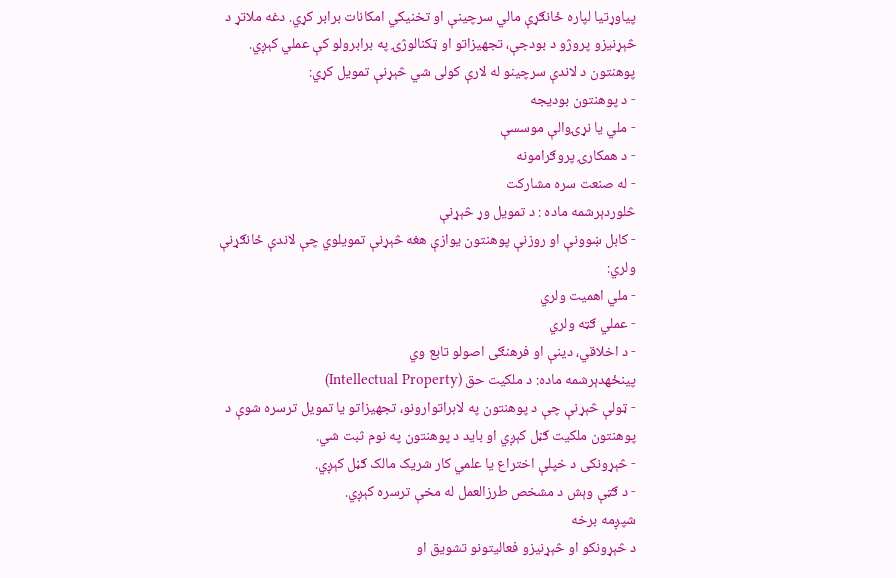پیاوړتیا لپاره ځانګړې مالي سرچینې او تخنیکي امکانات برابر کړي. دغه ملاتړ د څېړنیزو پروژو د بودجې، تجهیزاتو او ټکنالوژۍ په برابرولو کې عملي کېږي. پوهنتون د لاندې سرچینو له لارې کولی شي څېړنې تمویل کړي:
- د پوهنتون بودیجه
- ملي یا نړۍوالې موسسې
- د همکارۍ پروګرامونه
- له صنعت سره مشارکت
څلوردېرشمه ماده : د تمویل وړ څېړنې
- کابل ښوونې او روزنې پوهنتون یوازې هغه څېړنې تمویلوي چې لاندې ځانګړنې ولري:
- ملي اهمیت ولري
- عملي ګټه ولري
- د اخلاقي، دینې او فرهنګی اصولو تابع وي
پینځهدېرشمه ماده: د ملکیت حق (Intellectual Property)
- ټولې څېړنې چې د پوهنتون په لابراتوارونو، تجهیزاتو یا تمویل ترسره شوې د پوهنتون ملکیت ګڼل کېږي او باید د پوهنتون په نوم ثبت شي.
- څېړونکی د خپلې اختراع یا علمي کار شریک مالک ګڼل کېږي.
- د ګټې وېش د مشخص طرزالعمل له مخې ترسره کېږي.
شپږمه برخه
د څېړونکو او څېړنیزو فعالیتونو تشویق او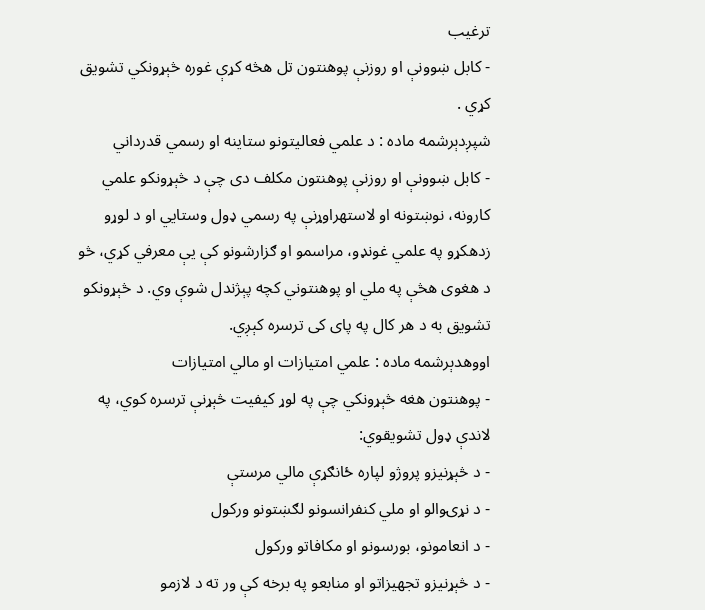ترغیب
- کابل ښوونې او روزنې پوهنتون تل هڅه کړې غوره څېړونکي تشویق کړي .
شپږدېرشمه ماده : د علمي فعالیتونو ستاینه او رسمي قدرداني
- کابل ښوونې او روزنې پوهنتون مکلف دی چې د څېړونکو علمي کارونه، نوښتونه او لاستهراوړنې په رسمي ډول وستایي او د لوړو زدهکړو په علمي غونډو، مراسمو او ګزارشونو کې یې معرفي کړي، څو د هغوی هڅې په ملي او پوهنتوني کچه پېژندل شوې وي. د څېړونکو تشویق به د هر کال په پای کی ترسره کېږي.
اووهدېرشمه ماده : علمي امتیازات او مالي امتیازات
- پوهنتون هغه څېړونکي چې په لوړ کیفیت څېړنې ترسره کوي، په لاندې ډول تشویقوي:
- د څېړنیزو پروژو لپاره ځانګړې مالي مرستې
- د نړۍوالو او ملي کنفرانسونو لګښتونو ورکول
- د انعامونو، بورسونو او مکافاتو ورکول
- د څېړنیزو تجهیزاتو او منابعو په برخه کې ور ته د لازمو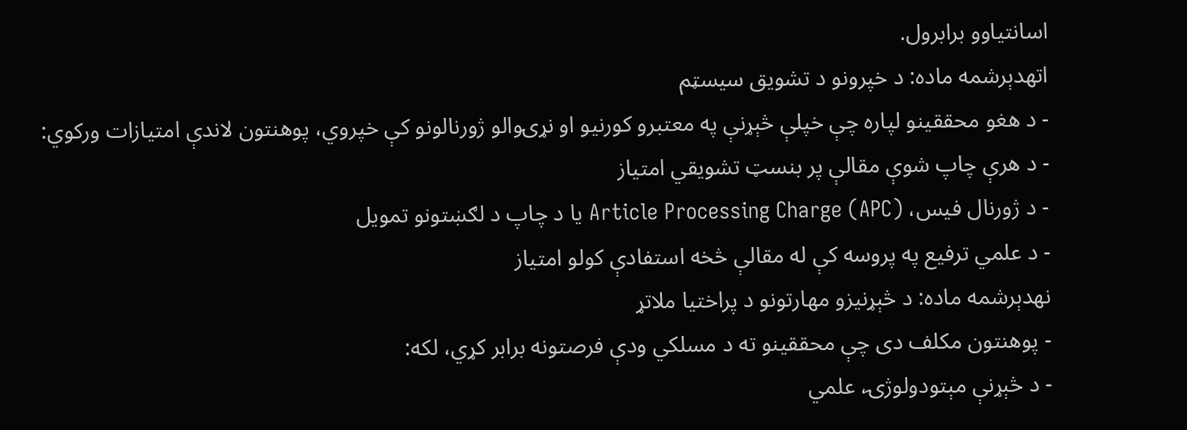اسانتیاوو برابرول.
اتهدېرشمه ماده: د خپرونو د تشویق سیسټم
- د هغو محققینو لپاره چې خپلې څېړنې په معتبرو کورنیو او نړۍوالو ژورنالونو کې خپروي، پوهنتون لاندې امتیازات ورکوي:
- د هرې چاپ شوې مقالې پر بنسټ تشویقي امتیاز
- د ژورنال فیس، Article Processing Charge (APC) یا د چاپ د لګښتونو تمویل
- د علمي ترفیع په پروسه کې له مقالې څخه استفادې کولو امتیاز
نهدېرشمه ماده: د څېړنیزو مهارتونو د پراختیا ملاتړ
- پوهنتون مکلف دی چې محققینو ته د مسلکي ودې فرصتونه برابر کړي، لکه:
- د څېړنې مېتودولوژۍ، علمي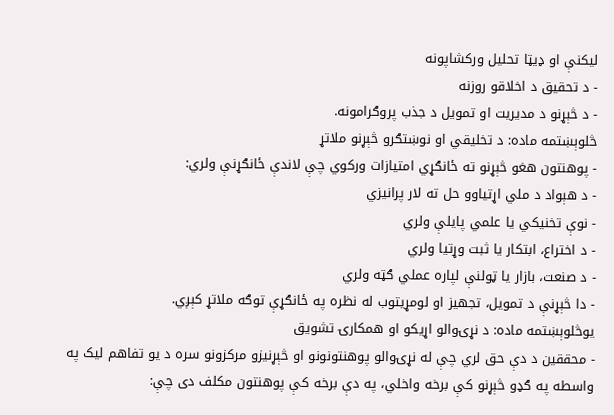لیکنې او ډیټا تحلیل ورکشاپونه
- د تحقیق د اخلاقو روزنه
- د څېړنو د مدیریت او تمویل د جذب پروګرامونه.
څلوېښتمه ماده: د تخلیقي او نوښتګرو څېړنو ملاتړ
- پوهنتون هغو څېړنو ته ځانګړي امتیازات ورکوي چې لاندې ځانګړنې ولري:
- د هېواد د ملي اړتیاوو حل ته لار پرانیزي
- نوې تخنیکي یا علمي پایلې ولري
- د اختراع، ابتکار یا ثبت وړتیا ولري
- د صنعت، بازار یا ټولنې لپاره عملي ګټه ولري
- دا څېړنې د تمویل، تجهیز او لومړیتوب له نظره په ځانګړې توګه ملاتړ کېږي.
یوڅلوېښتمه ماده: د نړۍوالو اړیکو او همکارۍ تشویق
- محققین د دې حق لري چې له نړۍوالو پوهنتونونو او څېړنیزو مرکزونو سره د یو تفاهم لیک په واسطه په ګډو څېړنو کې برخه واخلي، په دې برخه کې پوهنتون مکلف دی چې: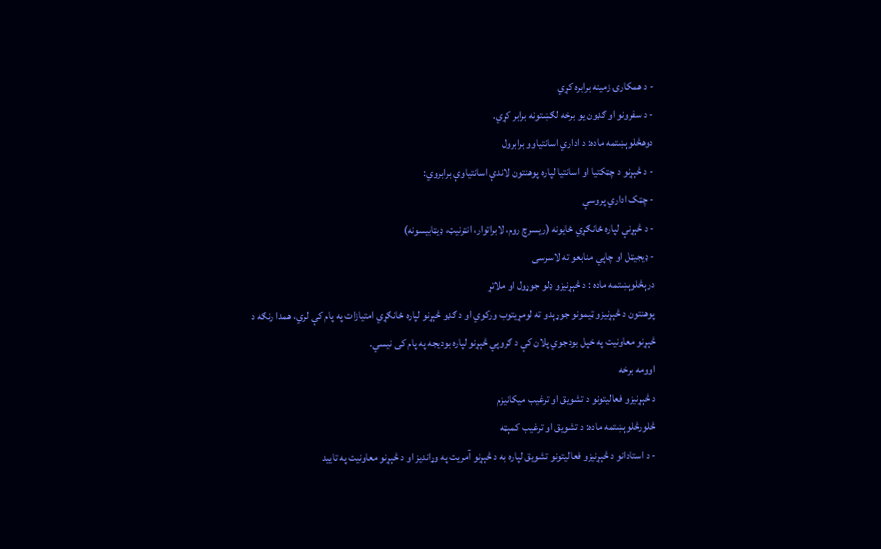- د همکارۍ زمینه برابره کړي
- د سفرونو او ګډون یو برخه لګښتونه برابر کړي.
دوهڅلوېښتمه ماده: د اداري اسانتیاوو برابرول
- د څېړنو د چټکتیا او اسانتیا لپاره پوهنتون لاندې اسانتیاوې برابروي:
- چټک اداري پروسې
- د څېړنې لپاره ځانګړي ځایونه (ریسرچ روم، لابراتوار، انټرنیټ، ډیټابیسونه)
- ډیجیټل او چاپي منابعو ته لاسرسی
درېڅلوېښتمه ماده : د څېړنیزو ډلو جوړول او ملاتړ
پوهنتون د څېړنیزو ټیمونو جوړېدو ته لومړیتوب ورکوي او د ګډو څېړنو لپاره ځانګړي امتیازات په پام کې لري، همدا رنګه د څېړنو معاونیت په خپل بودجوي پلان کې د ګروپي څېړنو لپاره بودیجه په پام کی نیسي.
اوومه برخه
د څېړنیزو فعالیتونو د تشویق او ترغیب میکانیزم
څلورڅلوېښتمه ماده: د تشویق او ترغیب کمېټه
- د استادانو د څېړنیزو فعالیتونو تشویق لپاره به د څېړنو آمریت په وړاندیز او د څېړنو معاونیت په تایید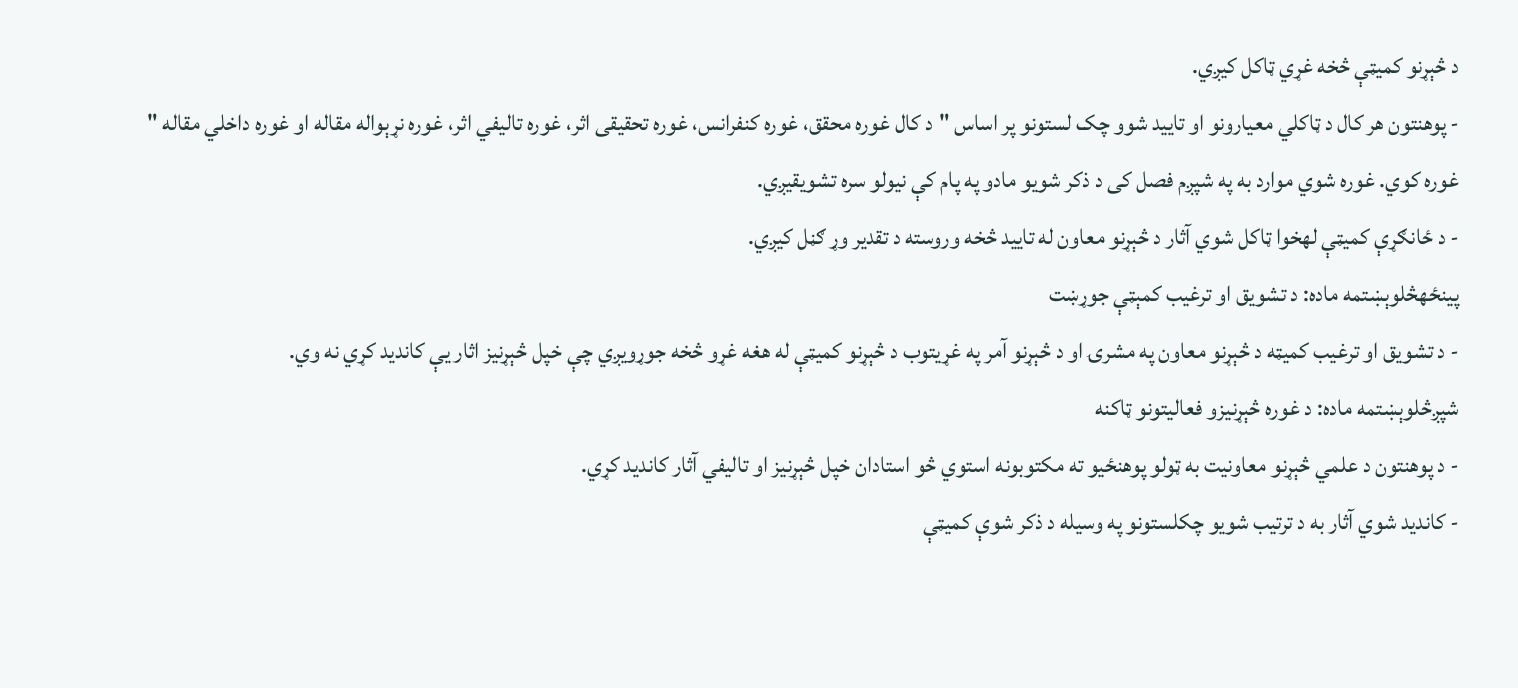د څېړنو کميټې څخه غړي ټاکل کیږي.
- پوهنتون هر کال د ټاکلي معیارونو او تایید شوو چک لستونو پر اساس "د کال غوره محقق، غوره کنفرانس، غوره تحقیقی اثر، غوره تالیفي اثر، غوره نړېواله مقاله او غوره داخلي مقاله " غوره کوي. غوره شوي موارد به په شپږم فصل کی د ذکر شویو مادو په پام کې نیولو سره تشویقیږي.
- د ځانګړې کمیټې لهخوا ټاکل شوي آثار د څېړنو معاون له تایید څخه وروسته د تقدیر وړ ګڼل کیږي.
پینځهڅلوېښتمه ماده: د تشویق او ترغیب کمېټې جوړښت
- د تشویق او ترغیب کمیټه د څېړنو معاون په مشرۍ او د څېړنو آمر په غړیتوب د څېړنو کمیټې له هغه غړو څخه جوړویږي چې خپل څېړنیز اثار یې کاندید کړي نه وي.
شپږڅلوېښتمه ماده: د غوره څېړنیزو فعالیتونو ټاکنه
- د پوهنتون د علمي څېړنو معاونیت به ټولو پوهنځیو ته مکتوبونه استوي څو استادان خپل څېړنیز او تالیفي آثار کاندید کړي.
- کاندید شوي آثار به د ترتیب شویو چکلستونو په وسیله د ذکر شوې کمیټې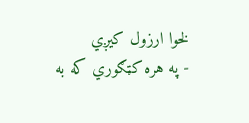لخوا ارزول کیږي
- په هره کټګوري که به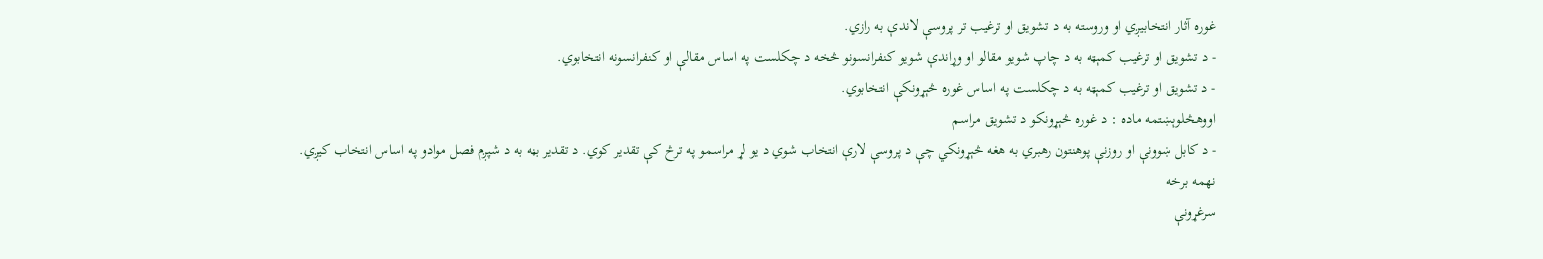غوره آثار انتخابیږي او وروسته به د تشویق او ترغیب تر پروسې لاندې به رازي.
- د تشویق او ترغیب کمېټه به د چاپ شویو مقالو او وړاندې شویو کنفرانسونو څخه د چکلست په اساس مقالې او کنفرانسونه انتخابوي.
- د تشویق او ترغیب کمېټه به د چکلست په اساس غوره څېړونکې انتخابوي.
اووهڅلوېښتمه ماده : د غوره څېړونکو د تشویق مراسم
- د کابل ښوونې او روزنې پوهنتون رهبري به هغه څېړونکي چې د پروسې لارې انتخاب شوي د یو لړ مراسمو په ترڅ کې تقدیر کوي. د تقدیر بڼه به د شپږم فصل موادو په اساس انتخاب کیږي.
نهمه برخه
سرغړونې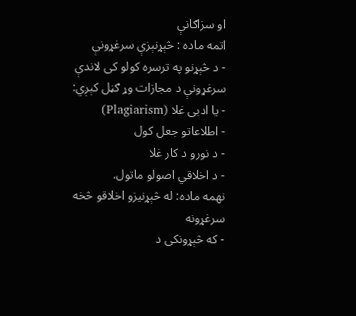او سزاګانې
اتمه ماده : څېړنېزې سرغړونې
- د څېړنو په ترسره کولو کی لاندې سرغړونې د مجازات وړ ګڼل کېږي:
- یا ادبی غلا (Plagiarism)
- اطلاعاتو جعل کول
- د نورو د کار غلا
- د اخلاقي اصولو ماتول.
نهمه ماده: له څېړنیزو اخلاقو څخه سرغړونه
- که څېړونکی د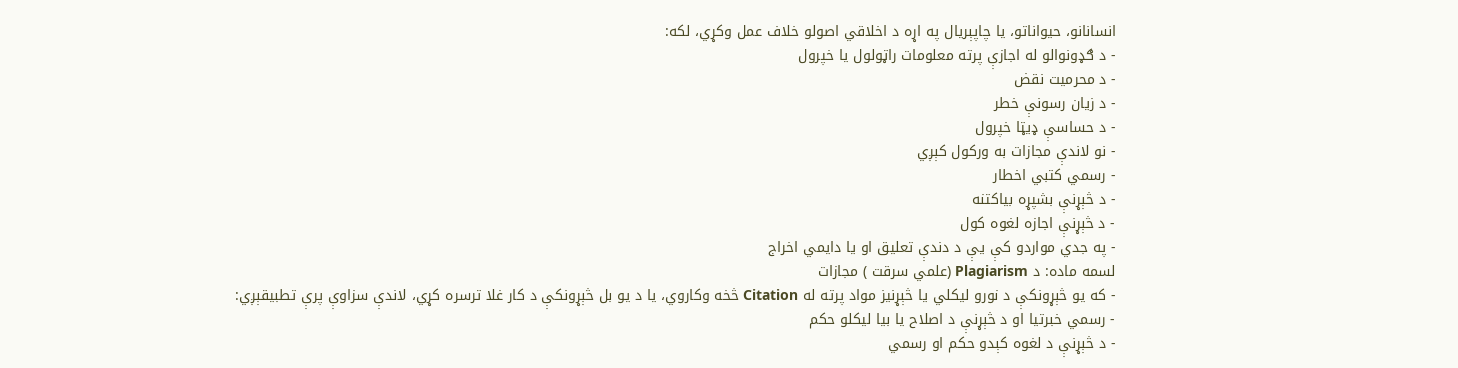انسانانو، حیواناتو، یا چاپېریال په اړه د اخلاقي اصولو خلاف عمل وکړي، لکه:
- د ګډونوالو له اجازې پرته معلومات راټولول یا خپرول
- د محرمیت نقض
- د زیان رسونې خطر
- د حساسې ډیټا خپرول
- نو لاندې مجازات به ورکول کېږي
- رسمي کتبي اخطار
- د څېړنې بشپړه بیاکتنه
- د څېړنې اجازه لغوه کول
- په جدي مواردو کې یې د دندې تعلیق او یا دایمي اخراج
لسمه ماده: د Plagiarism (علمي سرقت ) مجازات
- که یو څېړونکې د نورو لیکلي یا څېړنیز مواد پرته له Citation څخه وکاروي، یا د یو بل څېړونکې د کار غلا ترسره کړي، لاندې سزاوې پرې تطبیقېږي:
- رسمي خبرتیا او د څېړنې د اصلاح یا بیا لیکلو حکم
- د څېړنې د لغوه کېدو حکم او رسمي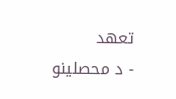تعهد
- د محصلینو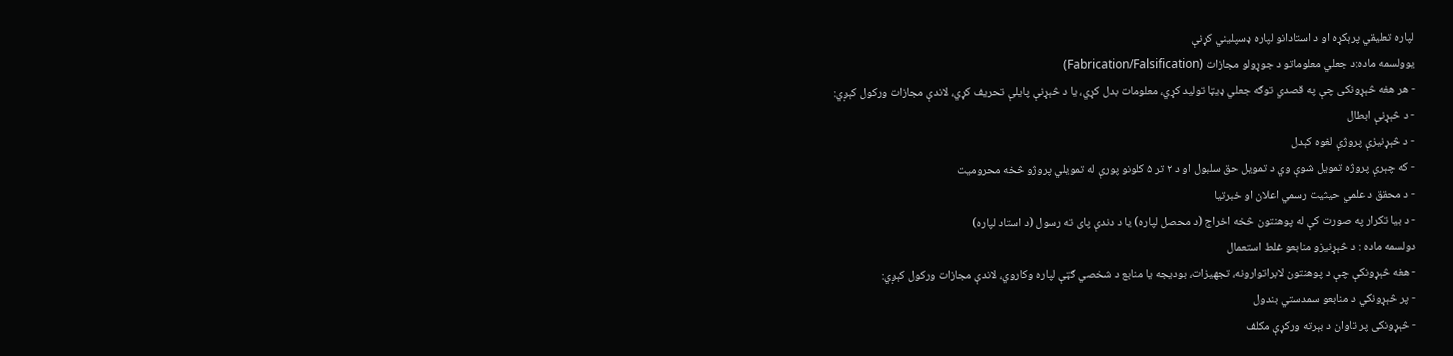لپاره تعلیقي پرېکړه او د استادانو لپاره ډسپلیني کړنې
یوولسمه ماده:د جعلي معلوماتو د جوړولو مجازات (Fabrication/Falsification)
- هر هغه څېړونکی چې په قصدي توګه جعلي ډیټا تولید کړي، معلومات بدل کړي، یا د څېړنې پایلې تحریف کړي، لاندې مجازات ورکول کېږي:
- د څېړنې ابطال
- د څېړنیزې پروژې لغوه کېدل
- که چېرې پروژه تمویل شوې وي د تمویل حق سلبول او د ۲ تر ۵ کلونو پورې له تمویلي پروژو څخه محرومیت
- د محقق د علمي حیثیت رسمي اعلان او خبرتیا
- د بیا تکرار په صورت کې له پوهنتون څخه اخراج (د محصل لپاره) یا د دندې پای ته رسول (د استاد لپاره)
دولسمه ماده : د څېړنیزو منابعو غلط استعمال
- هغه څېړونکې چې د پوهنتون لابراتوارونه، تجهیزات، بودیجه یا منابع د شخصي ګټې لپاره وکاروي، لاندې مجازات ورکول کېږي:
- پر څېړونکي د منابعو سمدستي بندول
- څېړونکی پر تاوان د بېرته ورکړې مکلف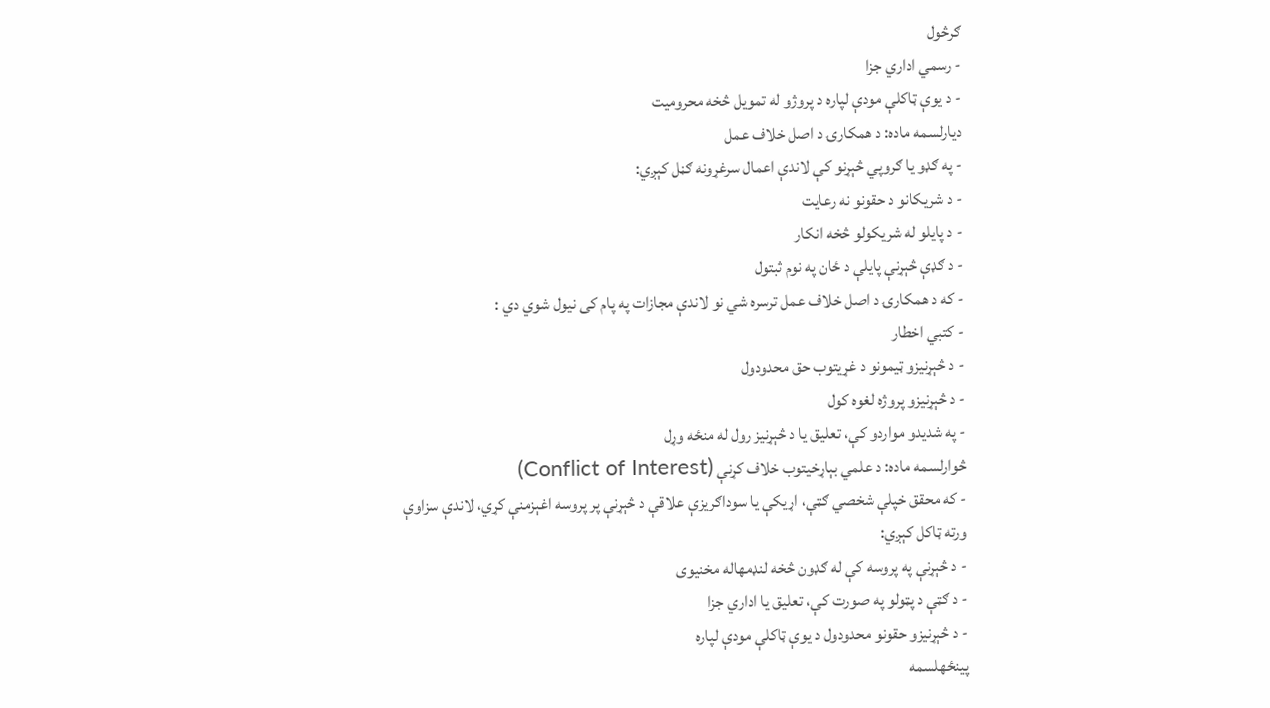ګرڅول
- رسمي اداري جزا
- د یوې ټاکلې مودې لپاره د پروژو له تمویل څخه محرومیت
دیارلسمه ماده: د همکارۍ د اصل خلاف عمل
- په ګډو یا ګروپي څېړنو کې لاندې اعمال سرغړونه ګڼل کېږي:
- د شریکانو د حقونو نه رعایت
- د پایلو له شریکولو څخه انکار
- د ګډې څېړنې پایلې د ځان په نوم ثبتول
- که د همکارۍ د اصل خلاف عمل ترسره شي نو لاندې مجازات په پام کی نیول شوي دي :
- کتبي اخطار
- د څېړنیزو ټیمونو د غړیتوب حق محدودول
- د څېړنیزو پروژه لغوه کول
- په شدیدو مواردو کې، تعلیق یا د څېړنیز رول له منځه وړل
څوارلسمه ماده: د علمي بېاړخیتوب خلاف کړنې (Conflict of Interest)
- که محقق خپلې شخصي ګټې، اړیکې یا سوداګریزې علاقې د څېړنې پر پروسه اغېزمنې کړي، لاندې سزاوې ورته ټاکل کېږي:
- د څېړنې په پروسه کې له ګډون څخه لنډمهاله مخنیوی
- د ګټې د پټولو په صورت کې، تعلیق یا اداري جزا
- د څېړنیزو حقونو محدودول د یوې ټاکلې مودې لپاره
پینځهلسمه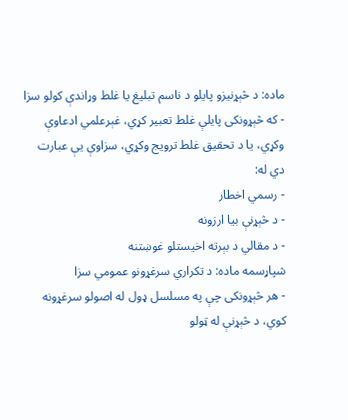ماده: د څېړنیزو پایلو د ناسم تبلیغ یا غلط وړاندې کولو سزا
- که څېړونکی پایلې غلط تعبیر کړي، غېرعلمي ادعاوې وکړي، یا د تحقیق غلط ترویج وکړي، سزاوې یې عبارت دي له:
- رسمي اخطار
- د څېړنې بیا ارزونه
- د مقالي د بېرته اخیستلو غوښتنه
شپاړسمه ماده: د تکراري سرغړونو عمومي سزا
- هر څېړونکی چې په مسلسل ډول له اصولو سرغړونه کوي، د څېړنې له ټولو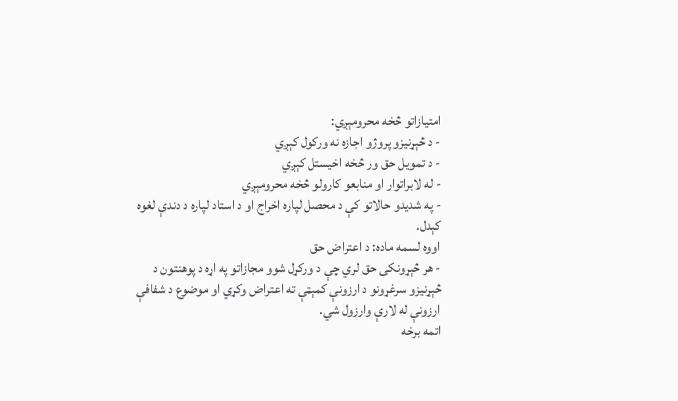امتیازاتو څخه محرومېږي:
- د څېړنیزو پروژو اجازه نه ورکول کېږي
- د تمویل حق ور څخه اخیستل کېږي
- له لابراتوار او منابعو کارولو څخه محرومېږي
- په شدیدو حالاتو کې د محصل لپاره اخراج او د استاد لپاره د دندې لغوه کېدل.
اووه لسمه ماده: د اعتراض حق
- هر څېړونکی حق لري چې د ورکړل شوو مجازاتو په اړه د پوهنتون د څېړنیزو سرغړونو د ارزونې کمېټې ته اعتراض وکړي او موضوع د شفافې ارزونې له لارې وارزول شي.
اتمه برخه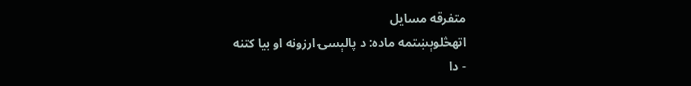متفرقه مسایل
اتهڅلوېښتمه ماده: د پالېسۍ ارزونه او بیا کتنه
- دا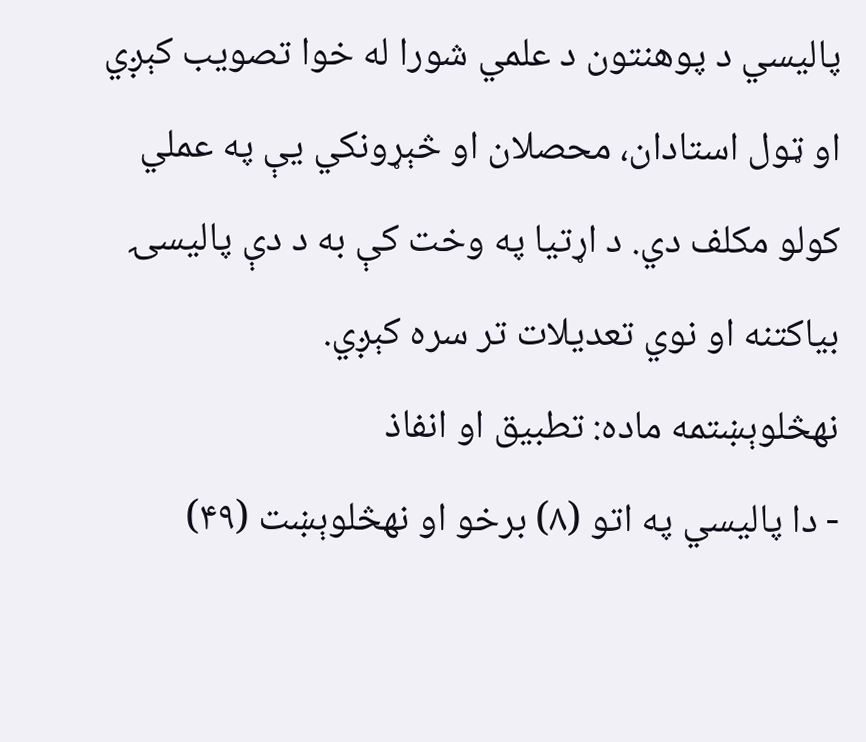پالیسي د پوهنتون د علمي شورا له خوا تصویب کېږي او ټول استادان، محصلان او څېړونکي یې په عملي کولو مکلف دي. د اړتیا په وخت کې به د دې پالیسۍ بیاکتنه او نوي تعدیلات تر سره کېږي.
نهڅلوېښتمه ماده: تطبیق او انفاذ
- دا پالیسي په اتو (۸) برخو او نهڅلوېښت (۴۹)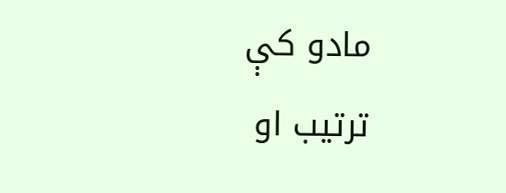مادو کې ترتیب او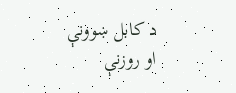د کابل ښوونې او روزنې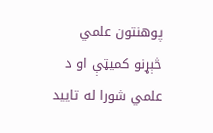پوهنتون علمي څېړنو کمیټې او د علمي شورا له تایید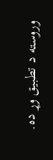وروسته د تطبیق وړ ده.